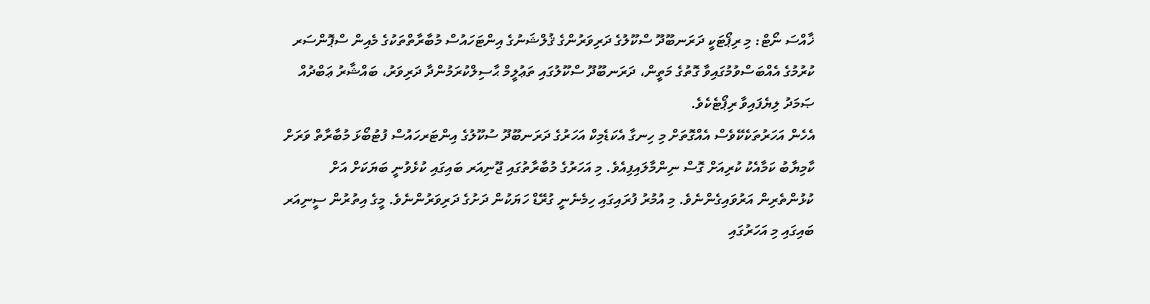ޚާއްސަ ނޯޓް: މި ރިޕޯޓަކީ ދަރަނބޫދޫ ސްކޫލުގެ ދަރިވަރުންގެ ޤުލްޝަނުގެ އިންޓަހައުސް މުބާރާތްތަކުގެ މެއިން ސްޕޮންސަރ ކުރުމުގެ އެއްބަސްވުމުގައިވާ ގޮތުގެ މަތީން، ދަރަނބޫދޫ ސްކޫލުގައި ތަޢުލީމް ޙާސިލްކުރަމުންދާ ދަރިވަރު، ބައްޝާރު ޢަބްދުއް ޞަމަދު ލިޔެފައިވާ ރިޕޯޓެކެވެ.
އެހެން އަހަރުތަކެކޭވެސް އެއްގޮތަށް މި ހިނގާ އެކަޑެމިކް އަހަރުގެ ދަރަނބޫދޫ ސުކޫލުގެ އިންޓަރހައުސް ފުޓުބޯޅަ މުބާރާތް ވަރަށް ކާމިޔާބު ކަމާއެކު ކުރިއަށް ގޮސް ނިންމާލައިފިއެވެ. މި އަހަރުގެ މުބާރާތުގައި ޖޫނިއަރ ބައިގައި ކުޅެވުނީ ބަޔަކަށް އަށް ކުޅުންތެރިން އަރުވައިގެންނެވެ. މި އުމުރު ފުރައިގައި ހިމެނެނީ ގުރޭޑް ހަޔަކުން ދަށުގެ ދަރިވަރުންނެވެ. މީގެ އިތުރުން ސީނިއަރ ބައިގައި މި އަހަރުގައި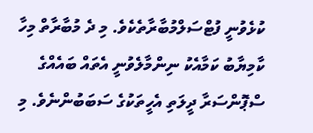ކުޅެވުނީ ފުޓްސަލްމުބާރާތެކެވެ. މި ދެ މުބާރާތް މިހާ ކާމިޔާބު ކަމާއެކު ނިންމާލެވުނީ އެތައް ބައެއްގެ ސްޕޮންސަރާ ދީލަތި އެހީތަކުގެ ސަބަބުންނެވެ. މި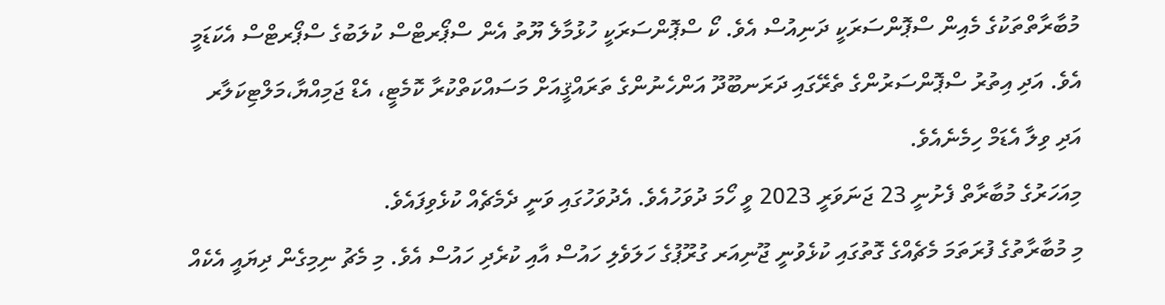މުބާރާތްތަކުގެ މެއިން ސްޕޮންސަރަކީ ދަނިއުސް އެވެ. ކޯ ސްޕޮންސަރަކީ ހުޅުމާލެ ޔޫތު އެން ސްޕޯރޓްސް ކުލަބުގެ ސްޕޯރޓްސް އެކަޑަމީ އެވެ. އަދި އިތުރު ސްޕޮންސަރުންގެ ތެރޭގައި ދަރަނބޫދޫ އަންހެނުންގެ ތަރައްޤީއަށް މަސައްކަތްކުރާ ކޮމެޓީ، އެޑް ޖަމިއްޔާ،މަލްޓިކަލާރ އަދި ވިލާ އެޑަމް ހިމެނެއެވެ.
މިއަހަރުގެ މުބާރާތް ފެށުނީ 23 ޖަނަވަރީ 2023 ވީ ހޯމަ ދުވަހުއެވެ. އެދުވަހުގައި ވަނީ ދެމެޗެއް ކުޅެވިފައެވެ.
މި މުބާރާތުގެ ފުރަތަމަ މެޗެއްގެ ގޮތުގައި ކުޅެވުނީ ޖޫނިއަރ ގުރޫޕުގެ ހަލަވެލި ހައުސް އާއި ކުރެދި ހައުސް އެވެ. މި މެޗު ނިމިގެން ދިޔައީ އެކެއް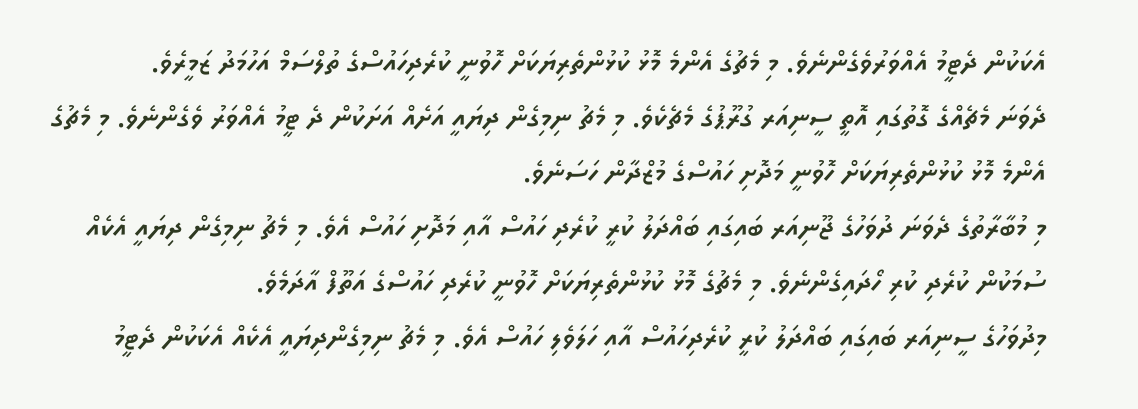އެކަކުން ދެޓީމު އެއްވަރުވެގެންނެވެ. މި މެޗުގެ އެންމެ މޮޅު ކުޅުންތެރިޔަކަށް ހޮވުނީ ކުރެދިހައުސްގެ ތުލްސަމް އަހުމަދު ޒަމީރެވެ.
ދެވަނަ މެޗެއްގެ ގޮތުގައި އޮތީ ސީނިއަރ ގުރޫޕުގެ މެޗެކެވެ. މި މެޗު ނިމިގެން ދިޔައީ އަށެއް އަށަކުން ދެ ޓީމު އެއްވަރު ވެގެންނެވެ. މި މެޗުގެ އެންމެ މޮޅު ކުޅުންތެރިޔަކަށް ހޮވުނީ މަދޮށި ހައުސްގެ މުޒްދާން ހަސަނެވެ.
މި މުބާރާތުގެ ދެވަނަ ދުވަހުގެ ޖޫނިއަރ ބައިގައި ބައްދަލު ކުރީ ކުރެދި ހައުސް އާއި މަދޮށި ހައުސް އެވެ. މި މެޗު ނިމިގެން ދިޔައީ އެކެއް ސުމަކުން ކުރެދި ކުރި ހޯދައިގެންނެވެ. މި މެޗުގެ މޮޅު ކުޅުންތެރިޔަކަށް ހޮވުނީ ކުރެދި ހައުސްގެ އަތޫފް އާދަމެވެ.
މިދުވަހުގެ ސީނިއަރ ބައިގައި ބައްދަލު ކުރީ ކުރެދިހައުސް އާއި ހަލަވެލި ހައުސް އެވެ. މި މެޗު ނިމިގެންދިޔައީ އެކެއް އެކަކުން ދެޓީމު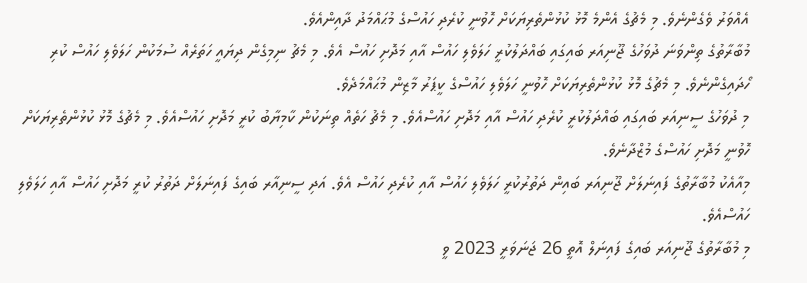އެއްވަރު ވެގެންނެވެ. މި މެޗުގެ އެންމެ މޮޅު ކުޅުންތެރިޔަކަށް ހޮވުނީ ކުރެދި ހައުސްގެ މުޙައްމަދު ދާއިންއެވެ.
މުބާރާތުގެ ތިންވަނަ ދުވަހުގެ ޖޫނިއަރ ބައިގައި ބައްދަލުކުރީ ހަލަވެލި ހައުސް އާއި މަދޮށި ހައުސް އެވެ. މި މެޗު ނިމިގެން ދިޔައީ ހަތަރެއް ސުމަކުން ހަލަވެލި ހައުސް ކުރި ހޯދައިގެންނެވެ. މި މެޗުގެ މޮޅު ކުޅުންތެރިޔަކަށް ހޮވުނީ ހަލަވެލި ހައުސްގެ ކީޕަރު މާޒިން މުޙައްމަދެވެ.
މި ދުވަހުގެ ސީނިއަރ ބައިގައި ބައްދަލުކުރީ ކުރެދި ހައުސް އާއި މަދޮށި ހައުސްއެވެ. މި މެޗު ހަތެއް ތިނަކުން ކާމިޔާބު ކުރީ މަދޮށި ހައުސްއެވެ. މި މެޗުގެ މޮޅު ކުޅުންތެރިޔަކަށް ހޮވުނީ މަދޮށި ހައުސްގެ މުޒްދާނެވެ.
މިއާއެކު މުބާރާތުގެ ފައިނަލަށް ޖޫނިއަރ ބައިން ދަތުރުކުރީ ހަލަވެލި ހައުސް އާއި ކުރެދި ހައުސް އެވެ. އަދި ސީނިއާރ ބައިގެ ފައިނަލަށް ދަތުރު ކުރީ މަދޮށި ހައުސް އާއި ހަލަވެލި ހައުސްއެވެ.
މި މުބާރާތުގެ ޖޫނިއަރ ބައިގެ ފައިނަލް އޮތީ 26 ޖަނަވަރީ 2023 ވީ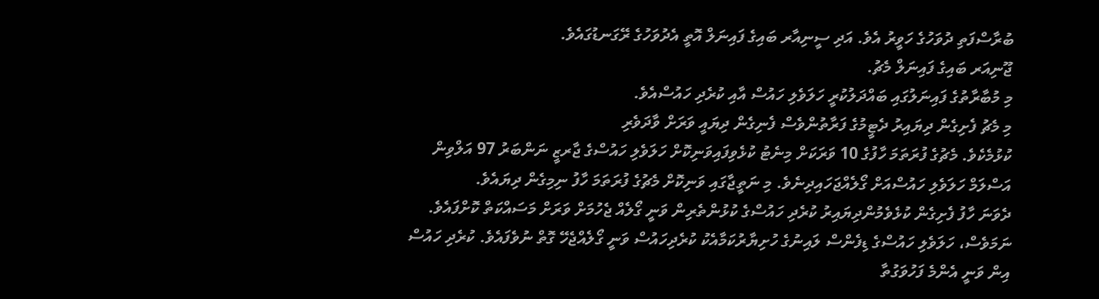ބުރާސްފަތި ދުވަހުގެ ހަވީރު އެވެ. އަދި ސީނިއާރ ބައިގެ ފައިނަލް އޮތީ އެދުވަހުގެ ރޭގަނޑުގައެވެ.
ޖޫނިއަރ ބައިގެ ފައިނަލް މެޗު.
މި މުބާރާތުގެ ފައިނަލުގައި ބައްދަލުކުރީ ހަލަވެލި ހައުސް އާއި ކުރެދި ހައުސްއެވެ.
މި މެޗު ފެށިގެން ދިޔައިރު ދެޓީމުގެ ފަރާތުންވެސް ފެނިގެން ދިޔައީ ވަރަށް ވާދަވެރި
ކުޅުމެކެވެ. މެޗުގެ ފުރަތަމަ ހާފުގެ 10 ވަރަކަށް މިނެޓު ކުޅެވިފައިވަނިކޮށް ހަލަވެލި ހައުސްގެ ޖާރޒީ ނަންބަރު 97 އަލްވިން އަސްލަމް ހަލަވެލި ހައުސްއަށް ގޯލެއްޖަހައިދިނެވެ. މި ނަތީޖާގައި ވަނިކޮށް މެޗުގެ ފުރަތަމަ ހާފު ނިމިގެން ދިޔައެވެ.
ދެވަނަ ހާފު ފެށިގެން ކުޅެވެމުންދިޔައިރު ކުރެދި ހައުސްގެ ކުޅުންތެރިން ވަނީ ގޯލެއް ޖެހުމަށް ވަރަށް މަސައްކަތް ކޮށްފައެވެ. ނަމަވެސް، ހަލަވެލި ހައުސްގެ ޑިފެންސް ލައިނުގެ ހުށިޔާރުކަމާއެކު ކުރެދިހައުސް ވަނީ ގޯލެއްޖެހޭ ގޮތް ނުވެފައެވެ. ކުރެދި ހައުސް އިން ވަނީ އެންމެ ފަހުވަގުތާ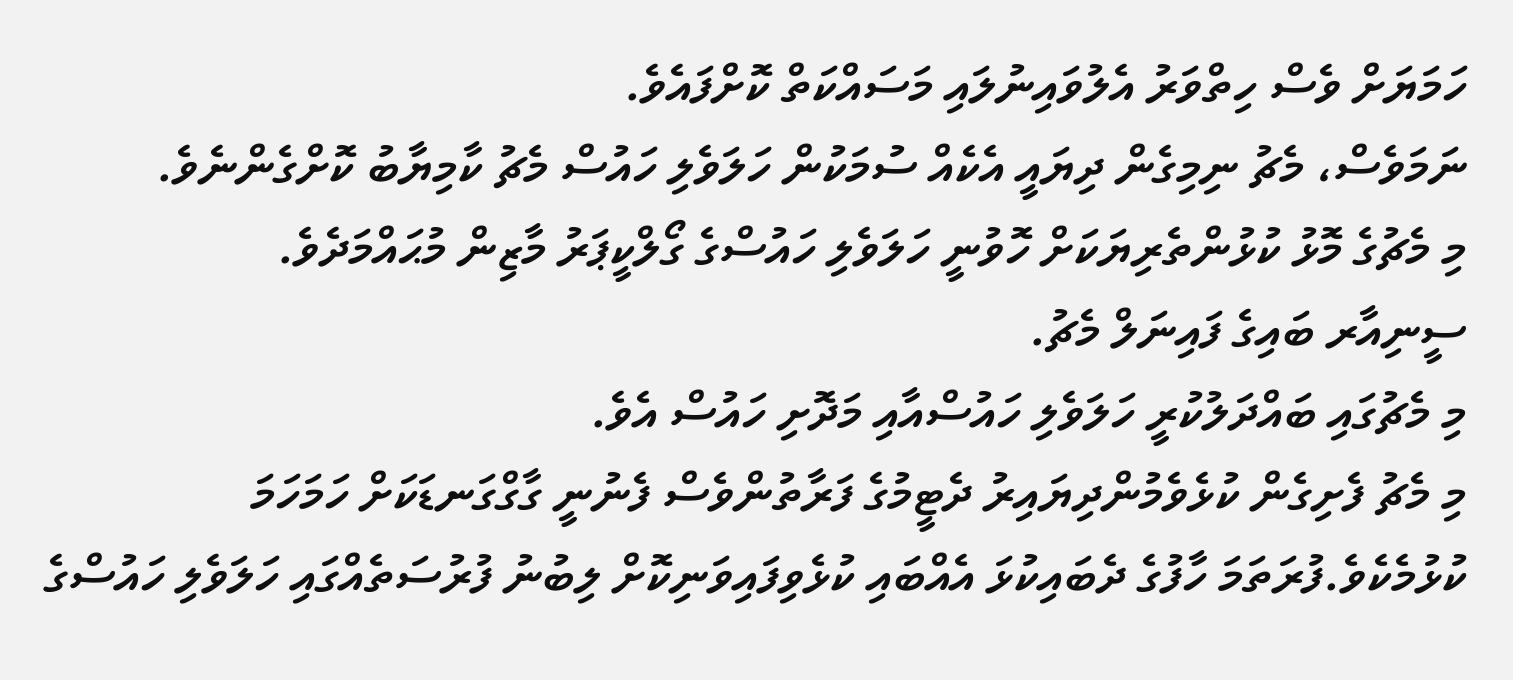ހަމަޔަށް ވެސް ހިތްވަރު އެލުވައިނުލައި މަސައްކަތް ކޮށްފައެވެ.
ނަމަވެސް، މެޗު ނިމިގެން ދިޔައީ އެކެއް ސުމަކުން ހަލަވެލި ހައުސް މެޗު ކާމިޔާބު ކޮށްގެންނެވެ.
މި މެޗުގެ މޮޅު ކުޅުންތެރިޔަކަށް ހޮވުނީ ހަލަވެލި ހައުސްގެ ގޯލްކީޕަރު މާޒިން މުޙައްމަދެވެ.
ސީނިއާރ ބައިގެ ފައިނަލް މެޗު.
މި މެޗުގައި ބައްދަލުކުރީ ހަލަވެލި ހައުސްއާއި މަދޮށި ހައުސް އެވެ.
މި މެޗު ފެށިގެން ކުޅެވެމުންދިޔައިރު ދެޓީމުގެ ފަރާތުންވެސް ފެނުނީ ގާގްގަނޑަކަށް ހަމަހަމަ ކުޅުމެކެވެ.ފުރަތަމަ ހާފުގެ ދެބައިކުޅަ އެއްބައި ކުޅެވިފައިވަނިކޮށް ލިބުނު ފުރުސަތެއްގައި ހަލަވެލި ހައުސްގެ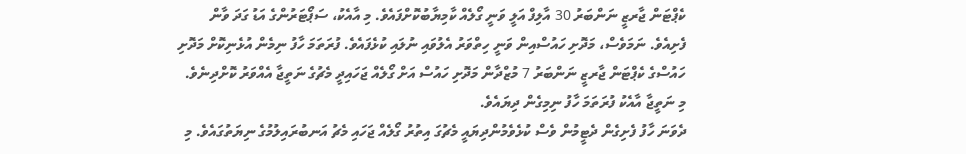ކެޕްޓަން ޖާރޒީ ނަންބަރު 30 އާލިފް އަލީ ވަނީ ގޯލެއް ކާމިޔާބުކޮށްފައެވެ. މި އާއެކު، ސަޕޯޓަރުންގެ އަޑު ގަދަ ވާން ފެށިއެވެ. ނަމަވެސް، މަދޮށި ހައުސްއިން ވަނީ ހިތްވަރު އެލުވައި ނުލައި ކުޅެފައެވެ. ފުރަތަމަ ހާފު ނިމެން އުޅެނިކޮށް މަދޮށި ހައުސްގެ ކެޕްޓަން ޖާރޒީ ނަންބަރު 7 މުޒްދާން މަދޮށި ހައުސް އަށް ގޯލެއް ޖަހައިދީ މެޗުގެ ނަތީޖާ އެއްވަރު ކޮށްދިނެވެ. މި ނަތީޖާ އާއެކު ފުރަތަމަ ހާފު ނިމިގެން ދިޔައެވެ.
ދެވަނަ ހާފު ފެށިގެން ދެޓީމުން ވެސް ކުޅެވެމުންދިޔައީ މެޗުގަ އިތުރު ގޯލެއް ޖަހައި މެޗު އަނބުރައިލުމުގެ ނިޔަތުގައެވެ. މި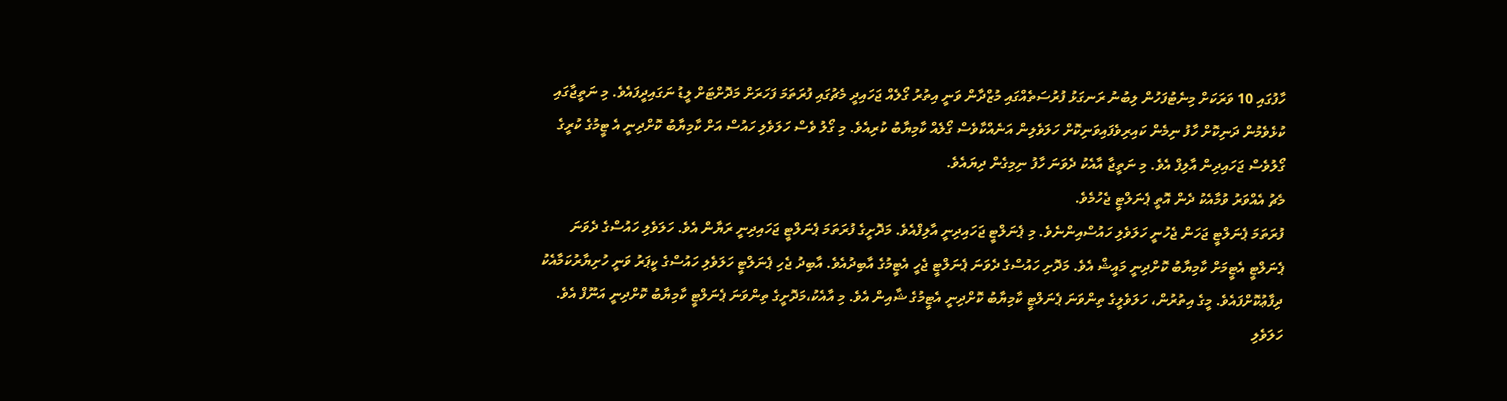ހާފުގައި 10 ވަރަކަށް މިނެޓުފަހުން ލިބުނު ރަނގަޅު ފުރުސަތެއްގައި މުޒްދާން ވަނީ އިތުރު ގޯލެއް ޖަހައިދީ މެޗުގައި ފުރަތަމަ ފަހަރަށް މަދޮށްޓަށް ލީޑު ނަގައިދީފައެވެ. މި ނަތީޖާގައި ކުޅެވެމުން ދަނިކޮށް ހާފު ނިމެން ކައިރިވެފައިވަނިކޮށް ހަލަވެލިން އަނެއްކާވެސް ގޯލެއް ކާމިޔާބު ކުރިއެވެ. މި ގޯލު ވެސް ހަލަވެލި ހައުސް އަށް ކާމިޔާބު ކޮށްދިނީ އެ ޓީމުގެ ކުރީގެ ގޯލުވެސް ޖަހައިދިން އާލިފް އެވެ. މި ނަތީޖާ އާއެކު ދެވަނަ ހާފު ނިމިގެން ދިޔައެވެ.
މެޗު އެއްވަރު ވުމާއެކު ދެން އޮތީ ޕެނަލްޓީ ޖެހުމެވެ.
ފުރަތަމަ ޕެނަލްޓީ ޖަހަން ޖެހުނީ ހަލަވެލި ހައުސްއިންނެވެ. މި ޕެނަލްޓީ ޖަހައިދިނީ އާލިފްއެވެ. މަދޮށީގެ ފުރަތަމަ ޕެނަލްޓީ ޖަހައިދިނީ ރަޔާން އެވެ. ހަލަވެލި ހައުސްގެ ދެވަނަ ޕެނަލްޓީ އެޓީމަށް ކާމިޔާބު ކޮށްދިނީ މައީޝް އެވެ. މަދޮށި ހައުސްގެ ދެވަނަ ޕެނަލްޓީ ޖެހީ އެޓީމުގެ އާބިދުއެވެ. އާބިދު ޖެހި ޕެނަލްޓީ ހަލަވެލި ހައުސްގެ ކީޕަރު ވަނީ ހުށިޔާރުކަމާއެކު ދިފާޢުކޮށްފައެވެ. މީގެ އިތުރުން، ހަލަވެލީގެ ތިންވަނަ ޕެނަލްޓީ ކާމިޔާބު ކޮށްދިނީ އެޓީމުގެ ޝާއިން އެވެ. މި އާއެކު،މަދޮށީގެ ތިންވަނަ ޕެނަލްޓީ ކާމިޔާބު ކޮށްދިނީ އަނޫފް އެވެ. ހަލަވެލި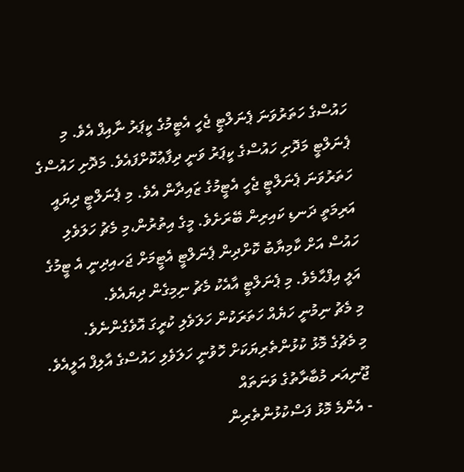ހައުސްގެ ހަތަރުވަނަ ޕެނަލްޓީ ޖެހީ އެޓީމުގެ ކީޕަރު ނާއިފް އެވެ. މި ޕެނަލްޓީ މަދޮށި ހައުސްގެ ކީޕަރު ވަނީ ދިފާޢުކޮށްފައެވެ. މަދޮށި ހައުސްގެ ހަތަރުވަނަ ޕެނަލްޓީ ޖެހީ އެޓީމުގެ ޒައިދާން އެވެ. މި ޕެނަލްޓީ ދިޔައީ އަރިމަތީ ދަނޑި ކައިރިން ބޭރަށެވެ. މީގެ އިތުރުން،މި މެޗު ހަލަވެލި ހައުސް އަށް ކާމިޔާބު ކޮށްދިން ޕެނަލްޓީ އެޓީމަށް ޖަހއިދިނީ އެ ޓީމުގެ އަލީ އިފްޙާމެވެ. މި ޕެނަލްޓީ އާއެކު މެޗު ނިމިގެން ދިޔައެވެ.
މި މެޗު ނިމުނީ ހަޔެއް ހަތަރަކުން ހަލަވެލި ކުރީގަ އޮވެގެންނެވެ.
މި މެޗުގެ މޮޅު ކުޅުންތެރިޔަކަށް ހޮވުނީ ހަލަވެލި ހައުސްގެ އާލިފް އަލީއެވެ.
ޖޫނިއަރ މުބާރާތުގެ ވަނަތައް
- އެންމެ މޮޅު ފަސްކުޅުންތެރިން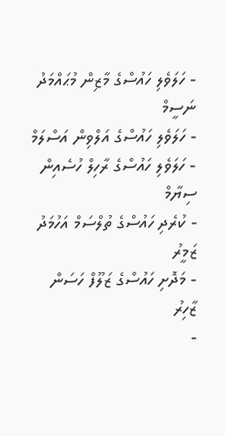- ހަލަވެލި ހައުސްގެ މާޒިން މުޙައްމަދު ނަސީމް
- ހަލަވެލި ހައުސްގެ އަލްވިން އަސްލަމް
- ހަލަވެލި ހައުސްގެ ރާހިލް ހުސެއިން ސިޔާމް
- ކުރެދި ހައުސްގެ ތުލްސަމް އަހުމަދު ޒަމީރު
- މަދޮށި ހައުސްގެ ޒަލޫފް ހަސަން ޒާހިރު
-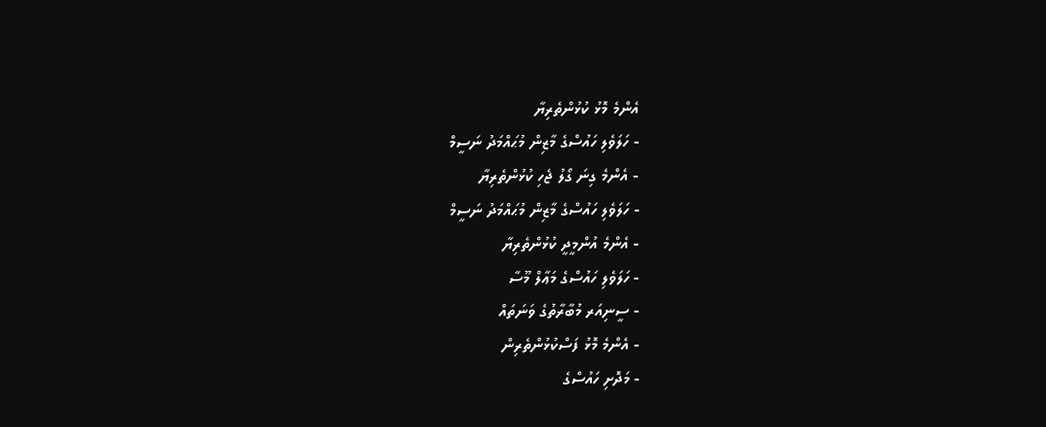އެންމެ މޮޅު ކުޅުންތެރިޔާ
- ހަލަވެލި ހައުސްގެ މާޒިން މުޙައްމަދު ނަސީމް
- އެންމެ ގިނަ ގޯލު ޖެހި ކުޅުންތެރިޔާ
- ހަލަވެލި ހައުސްގެ މާޒިން މުޙައްމަދު ނަސީމް
- އެންމެ އުންމީދީ ކުޅުންތެރިޔާ
- ހަލަވެލި ހައުސްގެ މަޢާލް މޫސާ
- ސީނިއަރ މުބާރާތުގެ ވަނަތައް
- އެންމެ މޮޅު ފަސްކުޅުންތެރިން
- މަދޮށި ހައުސްގެ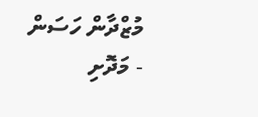މުޒްދާން ހަސަން
- މަދޮށި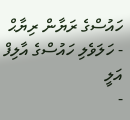ހައުސްގެ ރަޔާން ރިޔާޙް
- ހަލަވެލި ހައުސްގެ އާލިފް އަލީ
-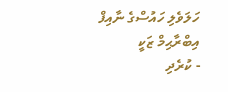ހަލަވެލި ހައުސްގެ ނާއިފް އިބްރާޙިމް ޒަކީ
- ކުރެދި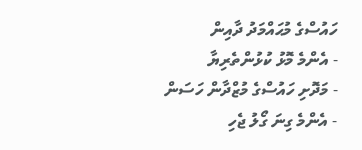ހައުސްގެ މުޙައްމަދު ދާއިން
- އެންމެ މޮޅު ކުޅުންތެރިޔާ
- މަދޮށި ހައުސްގެ މުޒްދާން ހަސަން
- އެންމެ ގިނަ ގޯލު ޖެހި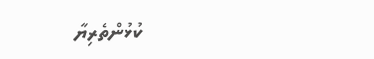ކުޅުންތެރިޔާ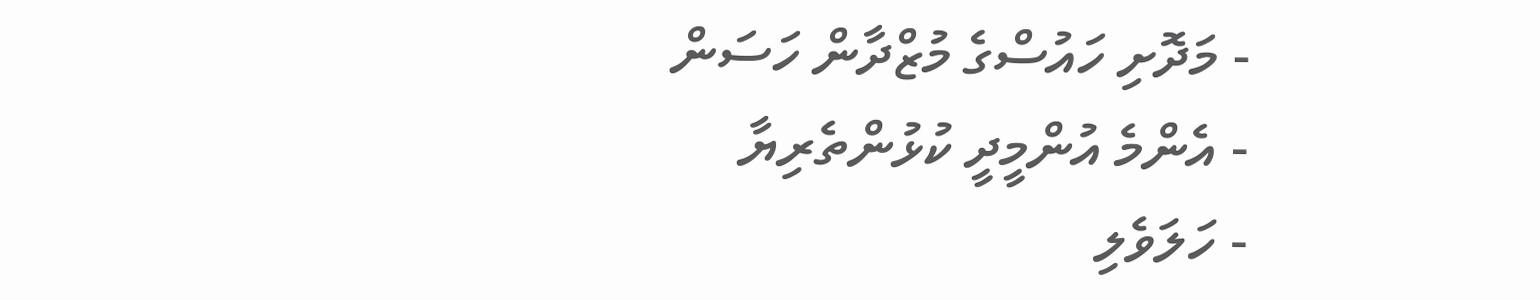- މަދޮށި ހައުސްގެ މުޒްދާން ހަސަން
- އެންމެ އުންމީދީ ކުޅުންތެރިޔާ
- ހަލަވެލި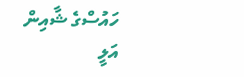ހައުސްގެ ޝާއިން އަލީ